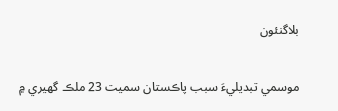بلاگنئون

موسمي تبديليءَ سبب پاڪستان سميت 23 ملڪ گهيري ۾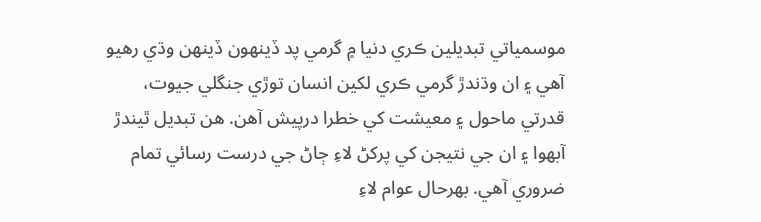موسمياتي تبديلين ڪري دنيا ۾ گرمي پد ڏينھون ڏينھن وڌي رهيو آهي ۽ ان وڌندڙ گرمي ڪري لکين انسان توڙي جنگلي جيوت، قدرتي ماحول ۽ معيشت کي خطرا درپيش آھن. ھن تبديل ٿيندڙ آبھوا ۽ ان جي نتيجن کي پرکڻ لاءِ ڄاڻ جي درست رسائي تمام ضروري آھي. بهرحال عوام لاءِ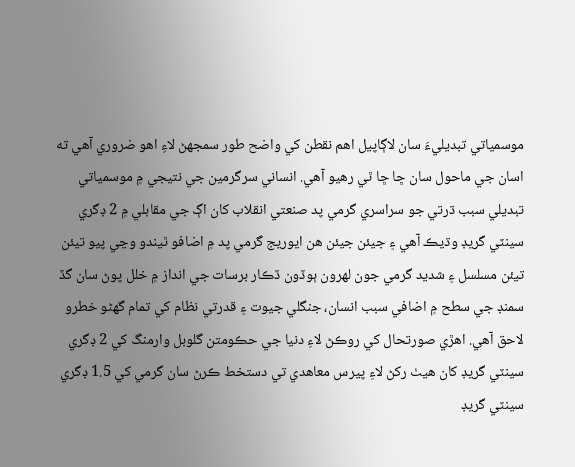موسمياتي تبديليءَ سان لاڳاپيل اهم نقطن کي واضح طور سمجھڻ لاءِ اهو ضروري آهي ته اسان جي ماحول سان ڇا ڇا ٿي رھيو آھي. انساني سرگرمين جي نتيجي ۾ موسمياتي تبديلي سبب ڌرتي جو سراسري گرمي پد صنعتي انقلاب کان اڳ جي مقابلي ۾ 2 ڊگري سينٽي گريڊ وڌيڪ آھي ۽ جيئن جيئن ھن ايوريج گرمي پد ۾ اضافو ٿيندو وڃي پيو تيئن تيئن مسلسل ۽ شديد گرمي جون لھرون ٻوڏون ڏڪار برسات جي انداز ۾ خلل پوڻ سان گڏ سمنڊ جي سطح ۾ اضافي سبب انسان، جنگلي جيوت ۽ قدرتي نظام کي تمام گھڻو خطرو لاحق آھي. اهڙي صورتحال کي روڪڻ لاءِ دنيا جي حڪومتن گلوبل وارمنگ کي 2 ڊگري سينٽي گريڊ کان هيٺ رکڻ لاءِ پيرس معاهدي تي دستخط ڪرڻ سان گرمي کي 1.5 ڊگري سينٽي گريڊ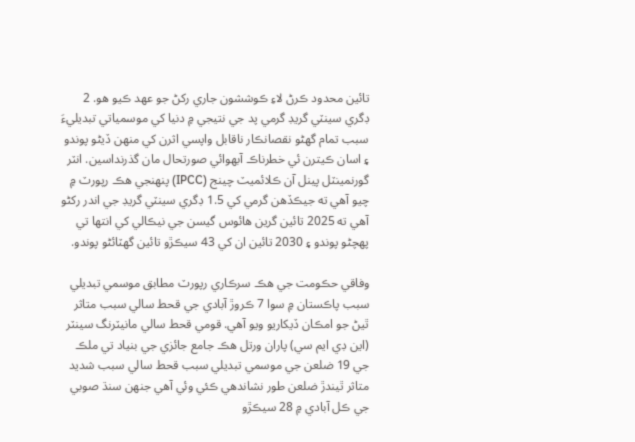تائين محدود ڪرڻ لاءِ ڪوششون جاري رکڻ جو عھد ڪيو ھو. 2 ڊگري سينٽي گريڊ گرمي پد جي نتيجي ۾ دنيا کي موسمياتي تبديليءَ سبب تمام گهڻو نقصانڪار ناقابل واپسي اثرن کي منهن ڏيڻو پوندو ۽ اسان ڪيترن ئي خطرناڪ آبهوائي صورتحال مان گذرنداسين. انٽر گورنمينٽل پينل آن ڪلائميٽ چينج (IPCC) پنھنجي هڪ رپورٽ ۾ چيو آهي ته جيڪڏهن گرمي کي 1.5 ڊگري سينٽي گريڊ جي اندر رکڻو آهي ته 2025 تائين گرين هائوس گيسن جي نيڪالي کي انتها تي پهچڻو پوندو ۽ 2030 تائين ان کي 43 سيڪڙو تائين گهٽائڻو پوندو.

وفاقي حڪومت جي هڪ سرڪاري رپورٽ مطابق موسمي تبديلي سبب پاڪستان ۾ سوا 7 ڪروڙ آبادي جي قحط سالي سبب متاثر ٿيڻ جو امڪان ڏيکاريو ويو آھي. قومي قحط سالي مانيٽرنگ سينٽر (اين ڊي ايم سي) پاران ورتل هڪ جامع جائزي جي بنياد تي ملڪ جي 19 ضلعن جي موسمي تبديلي سبب قحط سالي سبب شديد متاثر ٿيندڙ ضلعن طور نشاندهي ڪئي وئي آھي جنهن سنڌ صوبي جي ڪل آبادي ۾ 28 سيڪڙو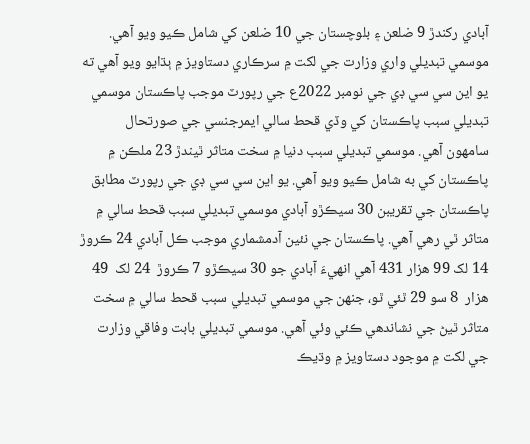آبادي رکندڙ 9 ضلعن ۽ بلوچستان جي 10 ضلعن کي شامل ڪيو ويو آھي. موسمي تبديلي واري وزارت جي لکت ۾ سرڪاري دستاويز ۾ ٻڌايو ويو آھي ته يو اين سي سي ڊي جي نومبر 2022ع جي رپورٽ موجب پاڪستان موسمي تبديلي سبب پاڪستان کي وڏي قحط سالي ايمرجنسي جي صورتحال سامهون آھي. موسمي تبديلي سبب دنيا ۾ سخت متاثر ٿيندڙ 23 ملڪن ۾ پاڪستان کي به شامل ڪيو ويو آھي. يو اين سي سي ڊي جي رپورٽ مطابق پاڪستان جي تقريبن 30 سيڪڙو آبادي موسمي تبديلي سبب قحط سالي ۾ متاثر ٿي رهي آھي. پاڪستان جي نئين آدمشماري موجب ڪل آبادي 24 ڪروڙ 14 لک 99 هزار 431 آھي انهيءَ آبادي جو 30 سيڪڙو 7 ڪروڙ  24 لک  49 هزار  8 سو 29 ٿئي ٿو، جنهن جي موسمي تبديلي سبب قحط سالي ۾ سخت متاثر ٿيڻ جي نشاندهي ڪئي وئي آھي. موسمي تبديلي بابت وفاقي وزارت جي لکت ۾ موجود دستاويز ۾ وڌيڪ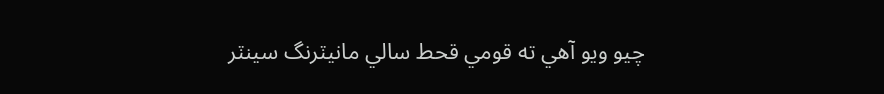چيو ويو آھي ته قومي قحط سالي مانيٽرنگ سينٽر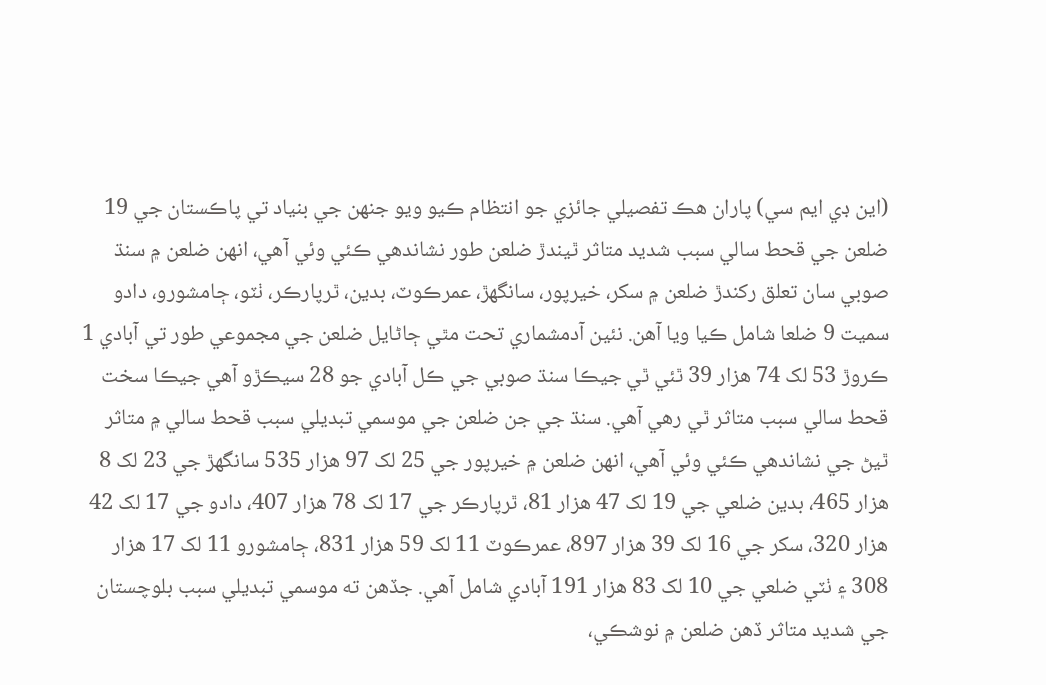(اين ڊي ايم سي) پاران هڪ تفصيلي جائزي جو انتظام ڪيو ويو جنهن جي بنياد تي پاڪستان جي 19 ضلعن جي قحط سالي سبب شديد متاثر ٿيندڙ ضلعن طور نشاندهي ڪئي وئي آھي، انهن ضلعن ۾ سنڌ صوبي سان تعلق رکندڙ ضلعن ۾ سکر، خيرپور، سانگهڙ، عمرڪوٽ، بدين، ٿرپارڪر، ٺٽو، ڄامشورو، دادو سميت 9 ضلعا شامل ڪيا ويا آھن. نئين آدمشماري تحت مٿي ڄاڻايل ضلعن جي مجموعي طور تي آبادي 1 ڪروڙ 53 لک 74 هزار 39 ٿئي ٿي جيڪا سنڌ صوبي جي ڪل آبادي جو 28 سيڪڙو آھي جيڪا سخت قحط سالي سبب متاثر ٿي رهي آھي. سنڌ جي جن ضلعن جي موسمي تبديلي سبب قحط سالي ۾ متاثر ٿيڻ جي نشاندهي ڪئي وئي آھي، انهن ضلعن ۾ خيرپور جي 25 لک 97 هزار 535 سانگهڙ جي 23 لک 8 هزار 465، بدين ضلعي جي 19 لک 47 هزار 81، ٿرپارڪر جي 17 لک 78 هزار 407، دادو جي 17 لک 42 هزار 320، سکر جي 16 لک 39 هزار 897، عمرڪوٽ 11 لک 59 هزار 831، ڄامشورو 11 لک 17 هزار 308 ۽ ٺٽي ضلعي جي 10 لک 83 هزار 191 آبادي شامل آھي. جڏهن ته موسمي تبديلي سبب بلوچستان جي شديد متاثر ڏهن ضلعن ۾ نوشڪي،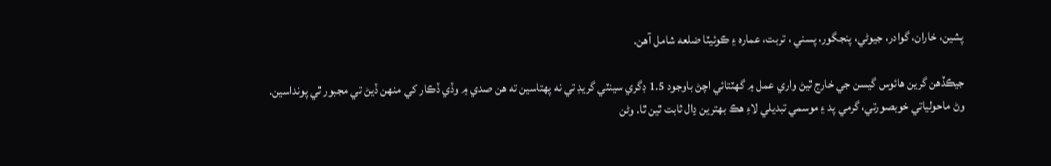پشين، خاران، گوادر، جيوڻي، پنجگور، پسني ، تربت، عماره ۽ ڪوئيٽا ضلعه شامل آھن.

جيڪڏهن گرين هائوس گيسن جي خارج ٿيڻ واري عمل ۾ گھٽتائي اچڻ باوجود 1.5 ڊگري سينٽي گريڊ تي نه پهتاسين ته ھن صدي ۾ وڏي ڏڪار کي منهن ڏيڻ تي مجبور ٿي پونداسين. وڻ ماحولياتي خوبصورتي، گرمي پد ۽ موسمي تبديلي لاءِ هڪ بهترين ڍال ثابت ٿين ٿا. وڻن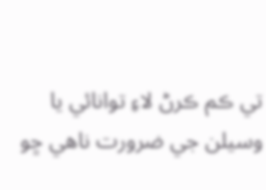تي ڪم ڪرڻ لاءِ توانائي يا وسيلن جي ضرورت ناهي ڇو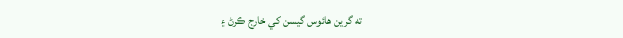ته گرين هائوس گيسن کي خارج ڪرڻ ۽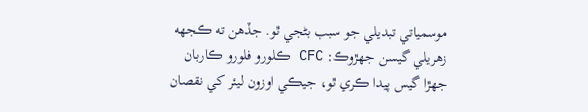موسمياتي تبديلي جو سبب بڻجي ٿو. جڏهن ته ڪجهه زهريلي گيسن جهڙوڪ: CFC ڪلورو فلورو ڪاربان جهڙا گيس پيدا ڪري ٿو، جيڪي اوزون ليئر کي نقصان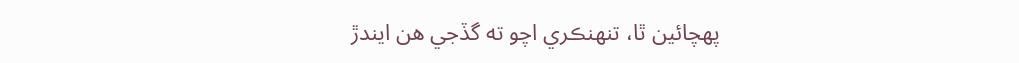پهچائين ٿا، تنهنڪري اچو ته گڏجي هن ايندڙ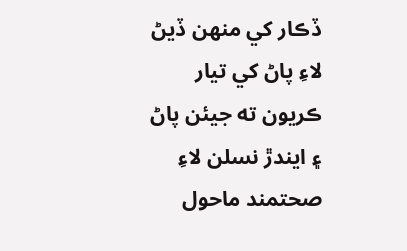ڏڪار کي منهن ڏيڻ لاءِ پاڻ کي تيار ڪريون ته جيئن پاڻ ۽ ايندڙ نسلن لاءِ صحتمند ماحول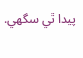پيدا ٿي سگهي.